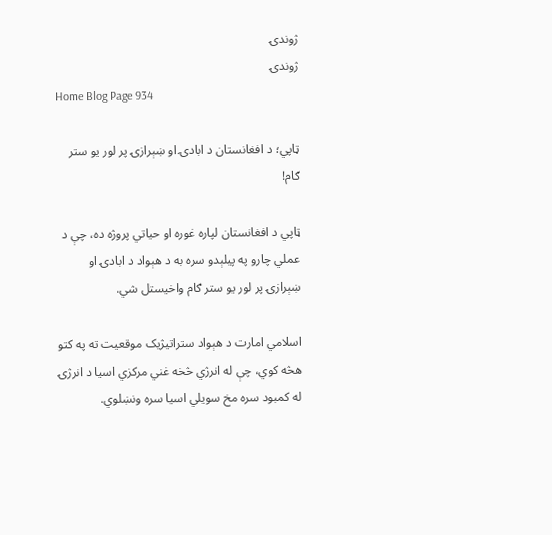ژوندۍ
ژوندۍ
Home Blog Page 934

ټاپي؛ د افغانستان د ابادۍ او ښېرازۍ پر لور یو ستر ګام!

ټاپي د افغانستان لپاره غوره او حیاتي پروژه ده، چې د عملي چارو په پیلېدو سره به د هېواد د ابادۍ او ښېرازۍ پر لور یو ستر ګام واخیستل شي.

اسلامي امارت د هېواد ستراتیژیک موقعیت ته په کتو هڅه کوي، چې له انرژي څخه غني مرکزي اسیا د انرژۍ له کمبود سره مخ سویلي اسیا سره ونښلوي.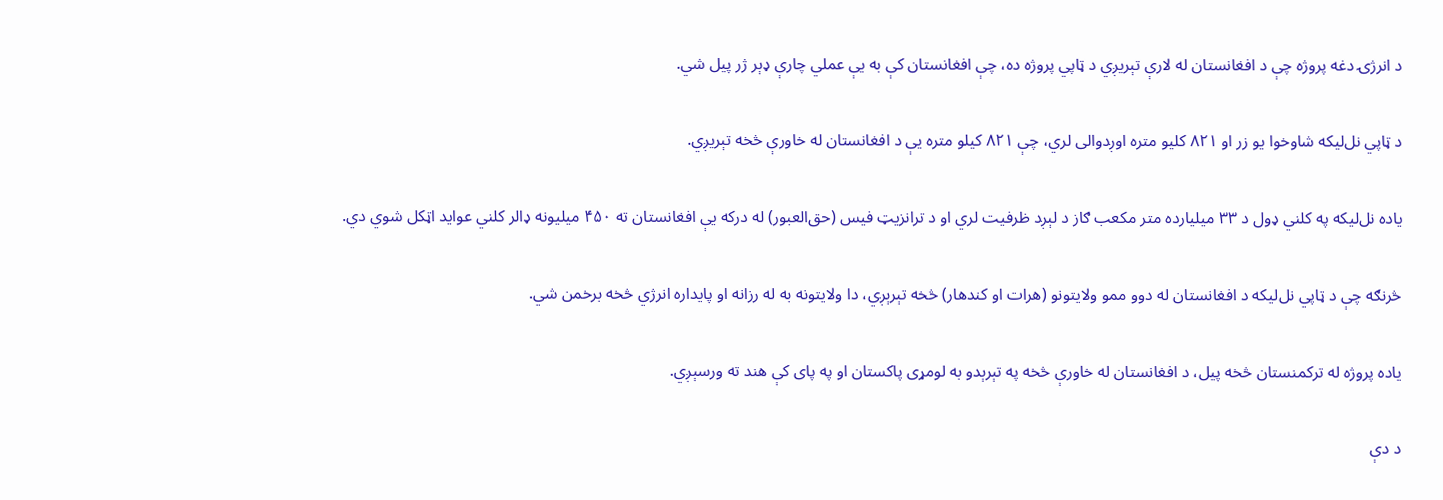د انرژۍ دغه پروژه چې د افغانستان له لارې تېریږي د ټاپي پروژه ده، چې افغانستان کې به یې عملي چارې ډېر ژر پیل شي.

د ټاپي نل‌لیکه شاوخوا یو زر او ۸۲۱ کلیو متره اوږدوالی لري، چې ۸۲۱ کیلو متره یې د افغانستان له خاورې څخه تېریږي.

یاده نل‌لیکه په کلني ډول د ۳۳ میلیارده متر مکعب ګاز د لېږد ظرفیت لري او د ترانزیټ فیس (حق‌العبور) له درکه یې افغانستان ته ۴۵۰ میلیونه ډالر کلني عواید اټکل شوي دي.

څرنګه چې د ټاپي نل‌لیکه د افغانستان له دوو ممو ولایتونو (هرات او کندهار) څخه تېرېږي، دا ولایتونه به له رزانه او پایداره انرژي څخه برخمن شي.

یاده پروژه له ترکمنستان څخه پيل، د افغانستان له خاورې څخه په تېرېدو به لومړی پاکستان او په پای کې هند ته ورسېږي.

د دې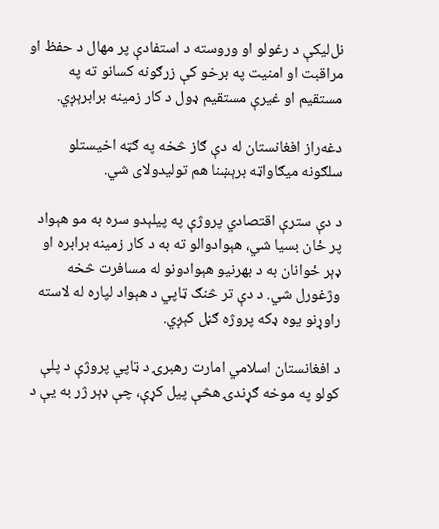نل‌لیکې د رغولو او وروسته د استفادې پر مهال د حفظ او مراقبت او امنیت په برخو کې زرګونه کسانو ته په مستقیم او غیرې مستقیم ډول د کار زمینه برابرېږي.

دغه‌راز افغانستان له دې ګاز څخه په ګټه اخیستلو سلګونه میګاواټه برېښنا هم تولیدولای شي.

د دې سترې اقتصادي پروژې په پیلېدو سره به مو هېواد پر ځان بسیا شي، هېوادوالو ته به د کار زمینه برابره او ډېر ځوانان به د بهرنیو هېوادونو له مسافرت څخه وژغورل شي. د دې تر څنګ ټاپي د هېواد لپاره له لاسته راوړنو یوه ډکه پروژه ګڼل کېږي.

د افغانستان اسلامي امارت رهبرۍ د ټاپي پروژې د پلې کولو په موخه ګړندۍ هڅې پیل کړې، چې ډېر ژر به یې د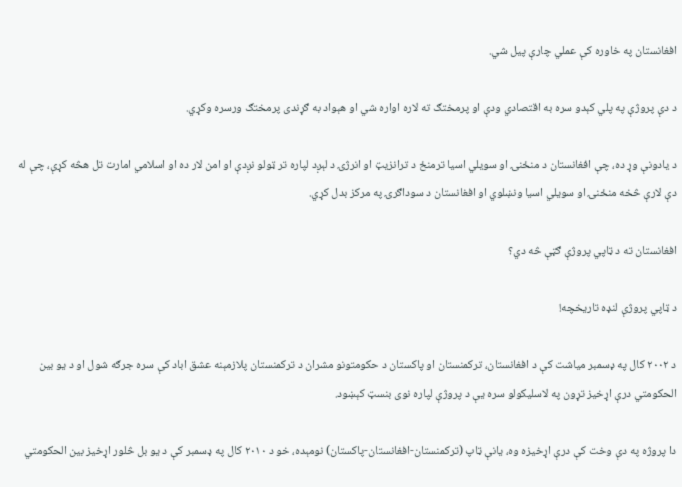افغانستان په خاوره کې عملي چارې پیل شي.

د دې پروژې په پلي کېدو سره به اقتصادي ودې او پرمختګ ته لاره اواره شي او هېواد به ګړندی پرمختګ ورسره وکړي.

د یادونې وړ ده، چې افغانستان د منځنۍ او سویلي اسیا ترمنځ د ترانزیټ او انرژۍ د لېږد لپاره تر ټولو نږدې او امن لار ده او اسلامي امارت تل هڅه کړې، چې له دې لارې څخه منځنۍ او سویلي اسیا ونښلوي او افغانستان د سوداګرۍ په مرکز بدل کړي.

افغانستان ته د ټاپي پروژې ګټې څه دي؟

د ټاپي پروژې لنډه تاریخچه!

د ۲۰۰۲ کال په ډسمبر میاشت کې د افغانستان، ترکمنستان او پاکستان د حکومتونو مشران د ترکمنستان پلازمېنه عشق اباد کې سره جرګه شول او د یو بین الحکومتي درې اړخیز تړون په لاسلیکولو سره یې د پروژې لپاره نوی بنسټ کېښود.

دا پروژه په دې وخت کې درې اړخیزه وه، یانې ټاپ (ترکمنستان-افغانستان-پاکستان) نومېده، خو د ۲۰۱۰ کال په ډسمبر کې د یو بل څلور اړخیز بین الحکومتي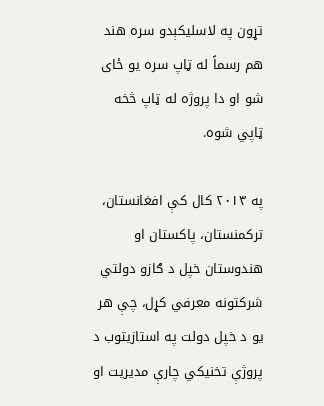تړون په لاسلیکېدو سره هند هم رسماً له ټاپ سره یو ځای شو او دا پروژه له ټاپ څخه ټاپي شوه.

په ۲۰۱۳ کال کې افغانستان، ترکمنستان، پاکستان او هندوستان خپل د ګازو دولتي شرکتونه معرفي کړل، چې هر یو د خپل دولت په استازیتوب د پروژې تخنیکي چارې مدیریت او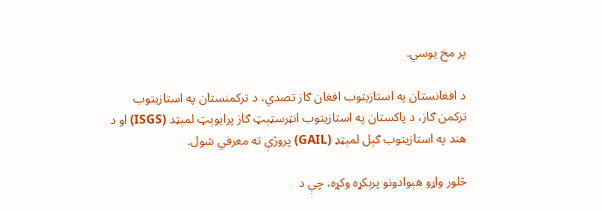پر مخ یوسي.

د افغانستان په استازیتوب افغان ګاز تصدي، د ترکمنستان په استازیتوب ترکمن ګاز، د پاکستان په استازیتوب انټرسټېټ ګاز پرایوېټ لمېټد (ISGS) او د هند په استازیتوب ګېل لمېټډ (GAIL) پروژې ته معرفي شول.

څلور واړو هېوادونو پرېکړه وکړه، چې د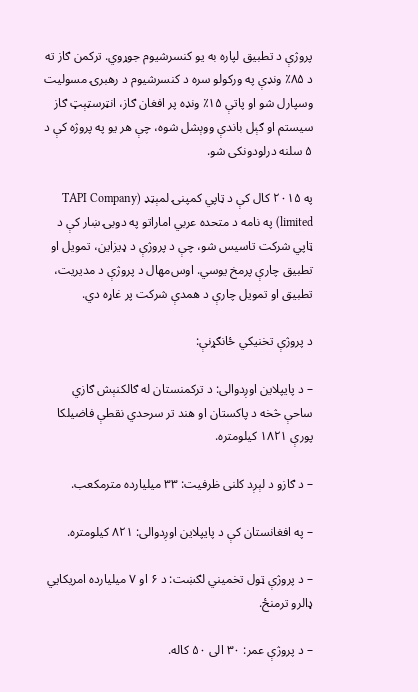پروژې د تطبیق لپاره به یو کنسرشیوم جوړوي. ترکمن ګاز ته د ۸۵٪ ونډې په ورکولو سره د کنسرشیوم د رهبرۍ مسولیت وسپارل شو او پاتې ۱۵٪ ونډه پر افغان ګاز، انټرسټېټ ګاز سیستم او ګېل باندې ووېشل شوه، چې هر یو په پروژه کې د ۵ سلنه درلودونکی شو.

په ۲۰۱۵ کال کې د ټاپي کمپنۍ لمېټډ (TAPI Company limited) په نامه د متحده عربي اماراتو په دوبۍ ښار کې د ټاپي شرکت تاسیس شو، چې د پروژې د ډیزاین، تمویل او تطبیق چارې پرمخ یوسي. اوس‌مهال د پروژې د مدیریت، تطبیق او تمویل چارې د همدې شرکت پر غاړه دي.

د پروژې تخنیکي ځانګړنې:

– د پایپلاین اوږدوالی: د ترکمنستان له ګالکنېش ګازي ساحې څخه د پاکستان او هند تر سرحدي نقطې فاضیلکا پورې ۱۸۲۱ کیلومتره.

– د ګازو د لېږد کلنی ظرفیت: ۳۳ میلیارده مترمکعب.

– په افغانستان کې د پایپلاین اوږدوالی: ۸۲۱ کیلومتره.

– د پروژې ټول تخمیني لګښت: د ۶ او ۷ میلیارده امریکايي ډالرو ترمنځ.

– د پروژې عمر: ۳۰ الی ۵۰ کاله.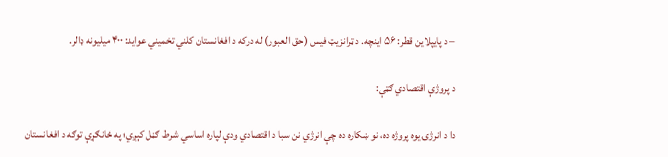– د پایپلاین قطر: ۵۶ اینچه. د ټرانزیټ فیس (حق العبور) له درکه د افغانستان کلني تخمیني عواید: ۴۰۰ میلیونه ډالر.

د پروژې اقتصادي ګټې:

دا د انرژۍ یوه پروژه ده، نو ښکاره ده چې انرژي نن سبا د اقتصادي ودې لپاره اساسي شرط ګڼل کېږي؛ په ځانګړې توګه د افغانستان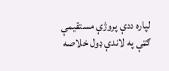لپاره ددې پروژې مستقیمې ګټې په لاندې ډول خلاصه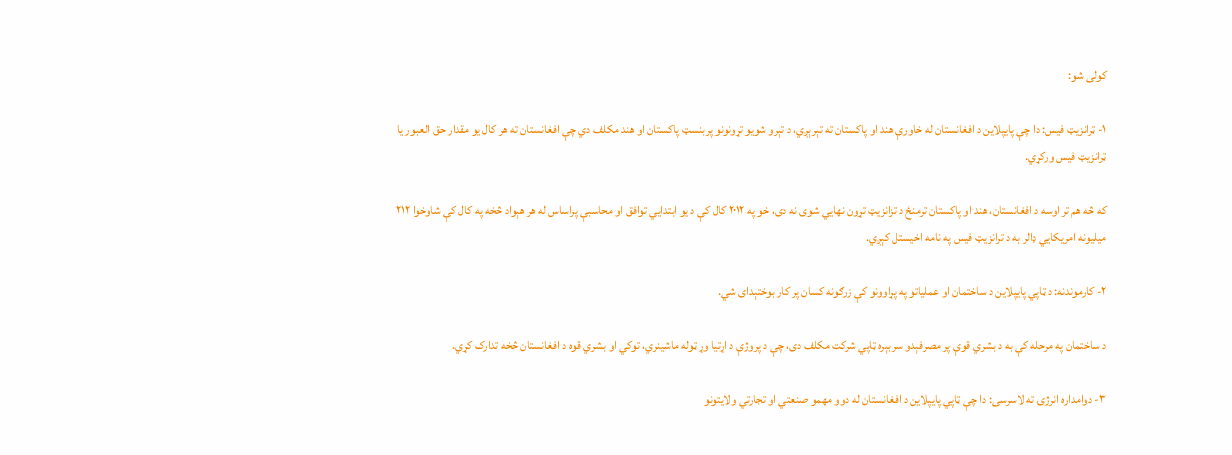کولی شو:

۱- ټرانزیټ فیس: دا چې پایپلاین د افغانستان له خاورې هند او پاکستان ته تېرېږي، د تېرو شویو تړونونو پربنسټ پاکستان او هند مکلف دي چې افغانستان ته هر کال یو مقدار حق العبور یا ټرانزیټ فیس ورکړي.

که څه هم تر اوسه د افغانستان، هند او پاکستان ترمنځ د تزانزیټ تړون نهايي شوی نه دی، خو په ۲۰۱۲ کال کې د یو ابتدايي توافق او محاسبې پراساس له هر هېواد څخه په کال کې شاوخوا ۲۱۲ میلیونه امریکايي ډالر به د ترانزیټ فیس په نامه اخیستل کېږي.

۲- کارموندنه: د ټاپي پایپلاین د ساختمان او عملیاتو په پړاوونو کې زرګونه کسان پر کار بوختېدای شي.

د ساختمان په مرحله کې به د بشري قوې پر مصرفېدو سربېره ټاپي شرکت مکلف دی، چې د پروژې د اړتیا وړ ټوله ماشینري، توکي او بشري قوه د افغانستان څخه تدارک کړي.

۳- دوامداره انرژۍ ته لاسرسی: دا چې ټاپي پایپلاین د افغانستان له دوو مهمو صنعتي او تجارتي ولایتونو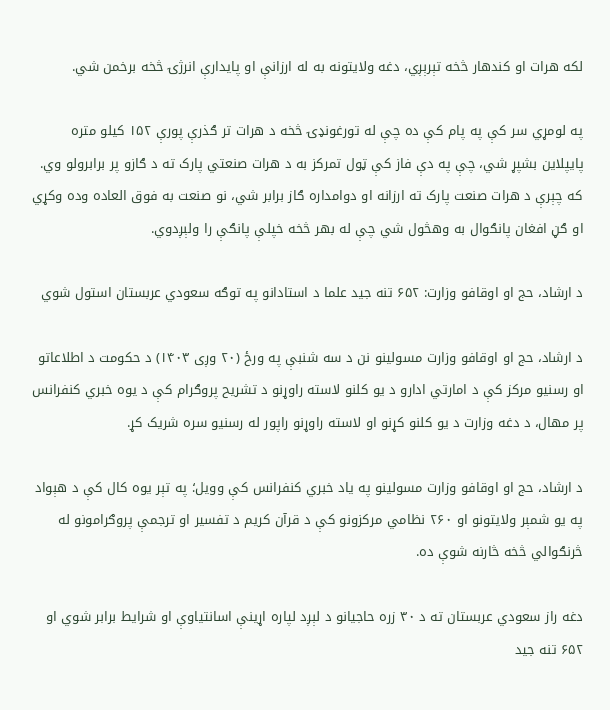لکه هرات او کندهار څخه تېرېږي، دغه ولایتونه به له ارزانې او پایدارې انرژۍ څخه برخمن شي.

په لومړي سر کې په پام کې ده چې له تورغونډۍ څخه د هرات تر ګذرې پورې ۱۵۲ کیلو متره پایپلاین بشپړ شي، چې په دې فاز کې ټول تمرکز به د هرات صنعتي پارک ته د ګازو پر برابرولو وي. که چېرې د هرات صنعت پارک ته ارزانه او دوامداره ګاز برابر شي، نو صنعت به فوق العاده وده وکړي او ګڼ افغان پانګوال به وهڅول شي چې له بهر څخه خپلې پانګې را ولېږدوي.

د ارشاد، حج او اوقافو وزارت: ۶۵۲ تنه جید علما د استادانو په توګه سعودي عربستان استول شوي

د ارشاد، حج او اوقافو وزارت مسولینو نن د سه شنبې په ورځ (۲۰ وږی ۱۴۰۳) د حکومت د اطلاعاتو او رسنیو مرکز کې د امارتي ادارو د یو کلنو لاسته راوړنو د تشریح پروګرام کې د یوه خبري کنفرانس پر مهال، د دغه وزارت د یو کلنو کړنو او لاسته راوړنو راپور له رسنیو سره شریک کړ.

د ارشاد، حج او اوقافو وزارت مسولینو په یاد خبري کنفرانس کې وویل؛ په تېر یوه کال کې د هېواد په یو شمېر ولایتونو او ۲۶۰ نظامي مرکزونو کې د قرآن کریم د تفسیر او ترجمې پروګرامونو له څرنګوالي څخه څارنه شوې ده.

دغه راز سعودي عربستان ته د ۳۰ زره حاجیانو د لېږد لپاره اړینې اسانتیاوې او شرایط برابر شوي او ۶۵۲ تنه جید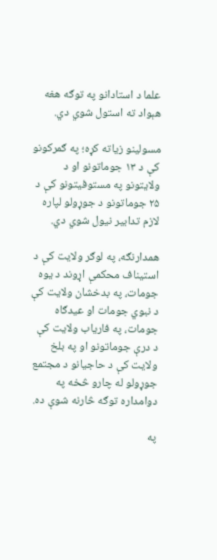علما د استادانو په توګه هغه هېواد ته استول شوي دي.

مسولینو زیاته کړه؛ په ګمرکونو کې د ۱۳ جوماتونو او د ولایتونو په مستوفیتونو کې د ۲۵ جوماتونو د جوړولو لپاره لازم تدابیر نیول شوي دي.

همدارنګه، په لوګر ولایت کې د استیناف محکمې اړوند د یوه جومات، په بدخشان ولایت کې د نبوي جومات او عیدګاه جومات، په فاریاب ولایت کې د درې جوماتونو او په بلخ ولایت کې د حاجیانو د مجتمع جوړولو له چارو څخه په دوامداره توګه څارنه شوې ده.

په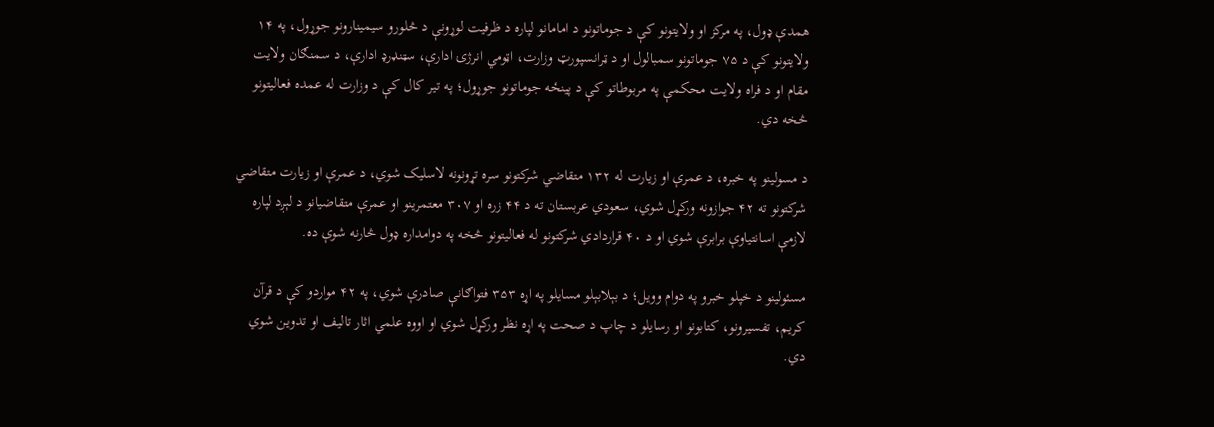همدې ډول، په مرکز او ولایتونو کې د جوماتونو د امامانو لپاره د ظرفیت لوړونې د څلورو سیمینارونو جوړول، په ۱۴ ولایتونو کې د ۷۵ جوماتونو سمبالول او د ټرانسپورټ وزارت، اټومي انرژۍ ادارې، سټنډرډ ادارې، د سمنګان ولایت مقام او د فراه ولایت محکمې په مربوطاتو کې د پینځه جوماتونو جوړول؛ په تیر کال کې د وزارت له عمده فعالیتونو څخه دي.

د مسولینو په خبره، د عمرې او زیارت له ۱۳۲ متقاضي شرکتونو سره تړونونه لاسلیک شوي، د عمرې او زیارت متقاضي شرکتونو ته ۴۲ جوازونه ورکړل شوي، سعودي عربستان ته د ۴۴ زره او ۳۰۷ معتمرینو او عمرې متقاضیانو د لېږد لپاره لازمې اسانتیاوې برابرې شوي او د ۴۰ قراردادي شرکتونو له فعالیتونو څخه په دوامداره ډول څارنه شوې ده.

مسئولینو د خپلو خبرو په دوام وویل؛ د بېلابېلو مسایلو په اړه ۳۵۳ فتواګانې صادرې شوي، په ۴۲ مواردو کې د قرآن کريم، تفسيرونو، کتابونو او رسایلو د چاپ د صحت په اړه نظر ورکړل شوي او اووه علمي اثار تالیف او تدوین شوي دي.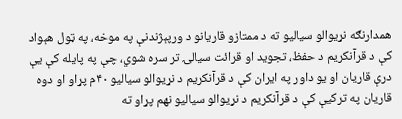همدارنګه نړیوالو سیالیو ته د ممتازو قاریانو د ورپېژندنې په موخه، په ټول هېواد کې د قرآنکریم د حفظ، تجوید او قرائت سیالۍ تر سره شوي، چې په پایله کې یې درې قاریان او یو داور په ایران کې د قرآنکریم د نړیوالو سیالیو ۴۰م پړاو او دوه قاریان په ترکیې کې د قرآنکریم د نړیوالو سیالیو نهم پړاو ته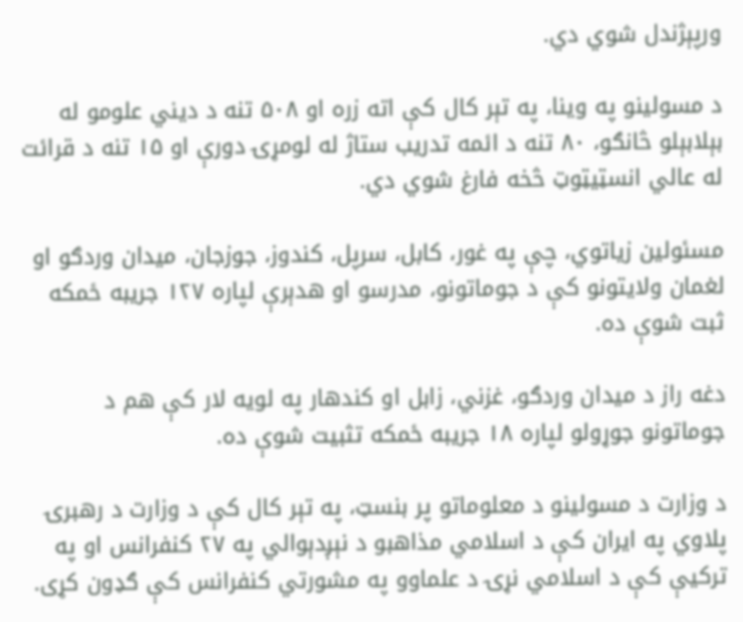ورپېژندل شوي دي.

د مسولینو په وینا، په تېر کال کې اته زره او ۵۰۸ تنه د دیني علومو له بېلابېلو څانګو، ۸۰ تنه د ائمه تدریب ستاژ له لومړۍ دورې او ۱۵ تنه د قرائت له عالي انسټیټوټ څخه فارغ شوي دي.

مسئولین زیاتوي، چې په غور، کابل، سرپل، کندوز، جوزجان، میدان وردګو او لغمان ولایتونو کې د جوماتونو، مدرسو او هدېرې لپاره ۱۲۷ جریبه ځمکه ثبت شوې ده.

دغه راز د میدان وردګو، غزني، زابل او کندهار په لویه لار کې هم د جوماتونو جوړولو لپاره ۱۸ جریبه ځمکه تثبیت شوې ده.

د وزارت د مسولینو د معلوماتو پر بنسټ، په تېر کال کې د وزارت د رهبرۍ پلاوي په ایران کې د اسلامي مذاهبو د نېږدېوالي په ۲۷ کنفرانس او په ترکیې کې د اسلامي نړۍ د علماوو په مشورتي کنفرانس کې ګډون کړی.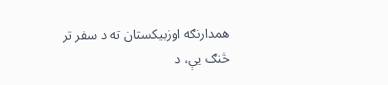همدارنګه اوزبیکستان ته د سفر تر څنګ یې، د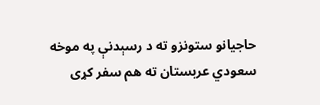حاجیانو ستونزو ته د رسېدنې په موخه سعودي عربستان ته هم سفر کړی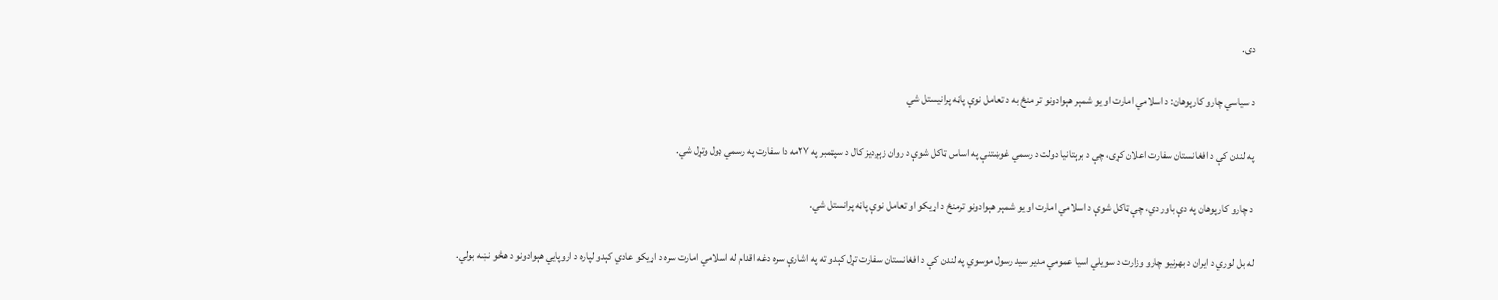دی.

د سیاسي چارو کارپوهان: د اسلامي امارت او یو شمېر هېوادونو تر منځ به د تعامل نوې پاڼه پرانیستل شي

په لندن کې د افغانستان سفارت اعلان کړی، چې د برېتانیا دولت د رسمي غوښتنې په اساس ټاکل شوې د روان زېږدیز کال د سپټمبر په ۲۷مه دا سفارت په رسمي ډول وتړل شي.

د چارو کارپوهان په دې باور دي، چې ټاکل شوې د اسلامي امارت او یو شمېر هېوادونو ترمنځ د اړیکو او تعامل نوې پاڼه پرانستل شي.

له بل لوري د ایران د بهرنیو چارو وزارت د سویلي اسیا عمومي مدیر سید رسول موسوي په لندن کې د افغانستان سفارت تړل کېدو ته په اشارې سره دغه اقدام له اسلامي امارت سره د اړیکو عادي کېدو لپاره د اروپايي هېوادونو د هڅو نښه بولي.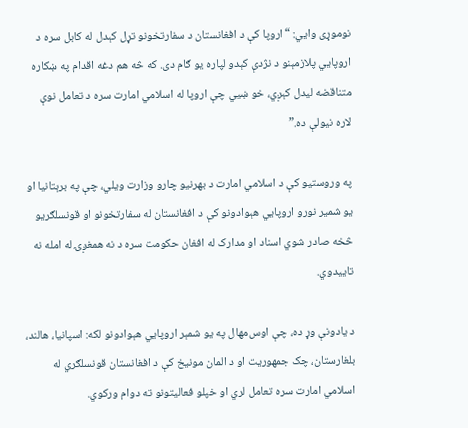نوموړی وايي: “اروپا کې د افغانستان د سفارتخونو تړل کېدل له کابل سره د اروپایي پلازمېنو د نژدې کېدو لپاره یو ګام دی. که څه هم دغه اقدام په ښکاره متناقضه لیدل کېږي، خو ښيي چې اروپا له اسلامي امارت سره د تعامل نوې لاره نیولې ده.”

په وروستیو کې د اسلامي امارت د بهرنیو چارو وزارت ویلي، چې په برېتانیا او یو شمیر نورو اروپایي هېوادونو کې د افغانستان له سفارتخونو او قونسلګریو څخه صادر شوي اسناد او مدارک له افغان حکومت سره د نه همغږۍ له امله نه تاییدوي.

د یادونې وړ ده، چې اوس‌مهال په یو شمېر اروپايي هېوادونو لکه: اسپانیا، هالند، بلغارستان، چک جمهوریت او د المان مونیخ کې د افغانستان قونسلګري له اسلامي امارت سره تعامل لري او خپلو فعالیتونو ته دوام ورکوي.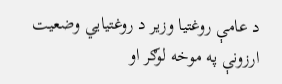د عامې روغتیا وزیر د روغتيايي وضعیت ارزونې په موخه لوګر او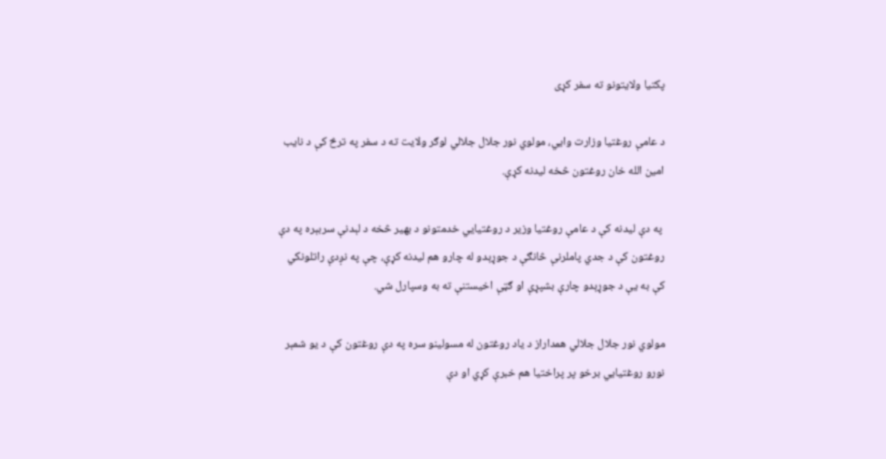پکتیا ولایتونو ته سفر کړی

د عامې روغتیا وزارت وایي، مولوي نور جلال جلالي لوګر ولایت ته د سفر په ترڅ کې د نایب امین الله خان روغتون څخه لیدنه کړې.

 په دې لیدنه کې د عامې روغتیا وزیر د روغتیايي خدمتونو د بهیر څخه د لېدنې سربېره په دې روغتون کې د جدي پاملرنې څانګې د جوړېدو له چارو هم لیدنه کړې، چې په نږدې راتلونکي کې به یې د جوړېدو چارې بشپړې او ګټې اخیستنې ته به وسپارل شي.

مولوي نور جلال جلالي همداراز د یاد روغتون له مسولینو سره په دې روغتون کې د یو شمېر نورو روغتیايي برخو پر پراختیا هم خبرې کړي او دې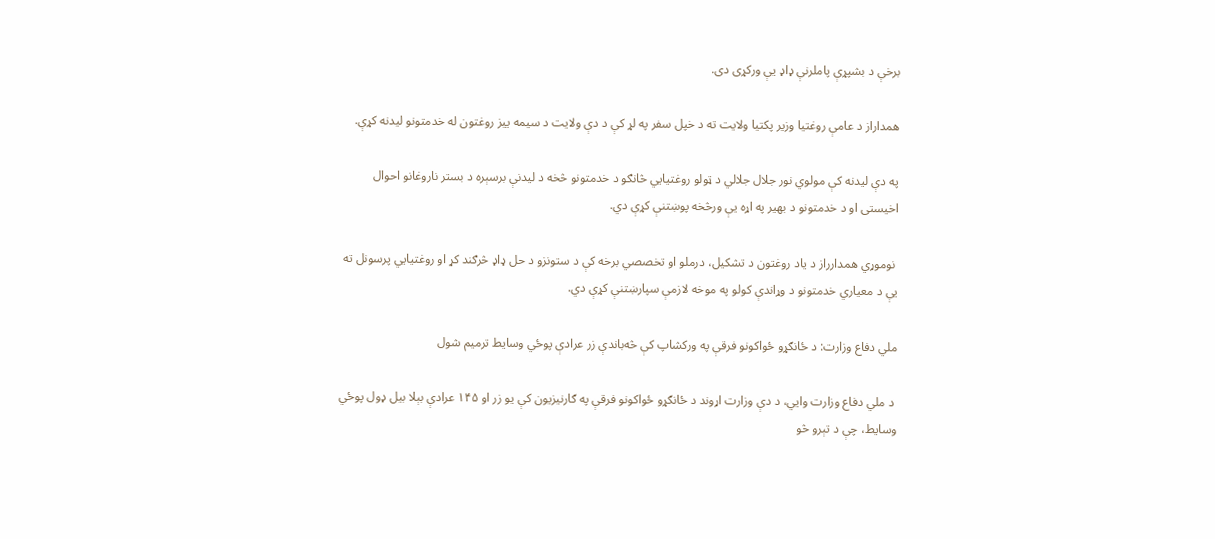برخې د بشپړې پاملرنې ډاډ یې ورکړی دی.

همداراز د عامې روغتیا وزیر پکتیا ولایت ته د خپل سفر په لړ کې د دې ولایت د سیمه ییز روغتون له خدمتونو لیدنه کړې.

په دې لیدنه کې مولوي نور جلال جلالي د ټولو روغتیايي څانګو د خدمتونو څخه د لیدنې برسېره د بستر ناروغانو احوال اخیستی او د خدمتونو د بهیر په اړه یې ورڅخه پوښتنې کړې دي.

 نوموړي همدارراز د یاد روغتون د تشکیل، درملو او تخصصي برخه کې د ستونزو د حل ډاډ څرګند کړ او روغتیايي پرسونل ته یې د معیاري خدمتونو د وړاندې کولو په موخه لازمې سپارښتنې کړې دي.

ملي دفاع وزارت: د ځانګړو ځواکونو فرقې په ورکشاپ کې څه‌باندې زر عرادې پوځي وسایط ترمیم شول

 د ملي دفاع وزارت وایي، د دې وزارت اړوند د ځانګړو ځواکونو فرقې په ګارنیزیون کې یو زر او ۱۴۵ عرادې بېلا بیل ډول پوځي وسایط، چې د تېرو څو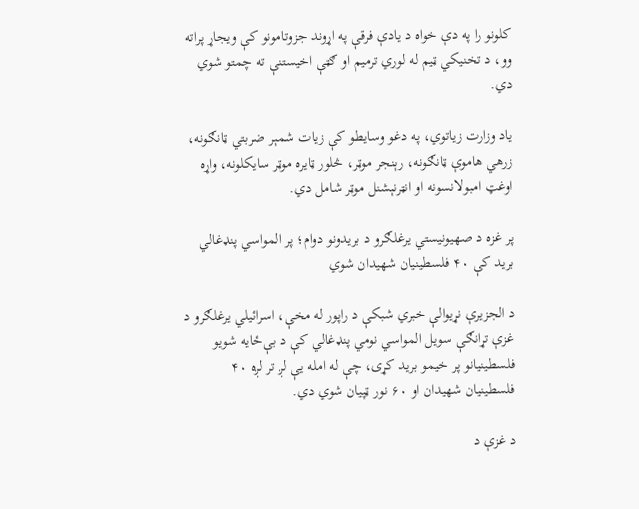کلونو را په دې خواه د یادې فرقې په اړوند جزوتامونو کې ویجاړ پراته وو، د تخنیکي ټیم له لوري ترمیم او ګټې اخيستنې ته چمتو شوي دي.

یاد وزارت زیاتوي، په دغو وسایطو کې زیات شمېر ضربتي ټانګونه، زرهي هاموې ټانګونه، رېنجر موټر، څلور ټایره موټر سایکلونه، واړه اوغټ امبولانسونه او انټرنېشنل موټر شامل دي.

پر غزه د صهیونیستي یرغلګرو د بریدونو دوام؛ پر المواسي پنډغالي برید کې ۴۰ فلسطینیان شهیدان شوي

د الجزیرې نړیوالې خبري شبکې د راپور له مخې، اسرائیلي یرغلګرو د غزې تړانګې سویل المواسي نومي پنډغالي کې د بې‌ځایه شويو فلسطینیانو پر خیمو برید کړی، چې له امله یې لږ تر لږه ۴۰ فلسطینیان شهیدان او ۶۰ نور ټپیان شوي دي.

د غزې د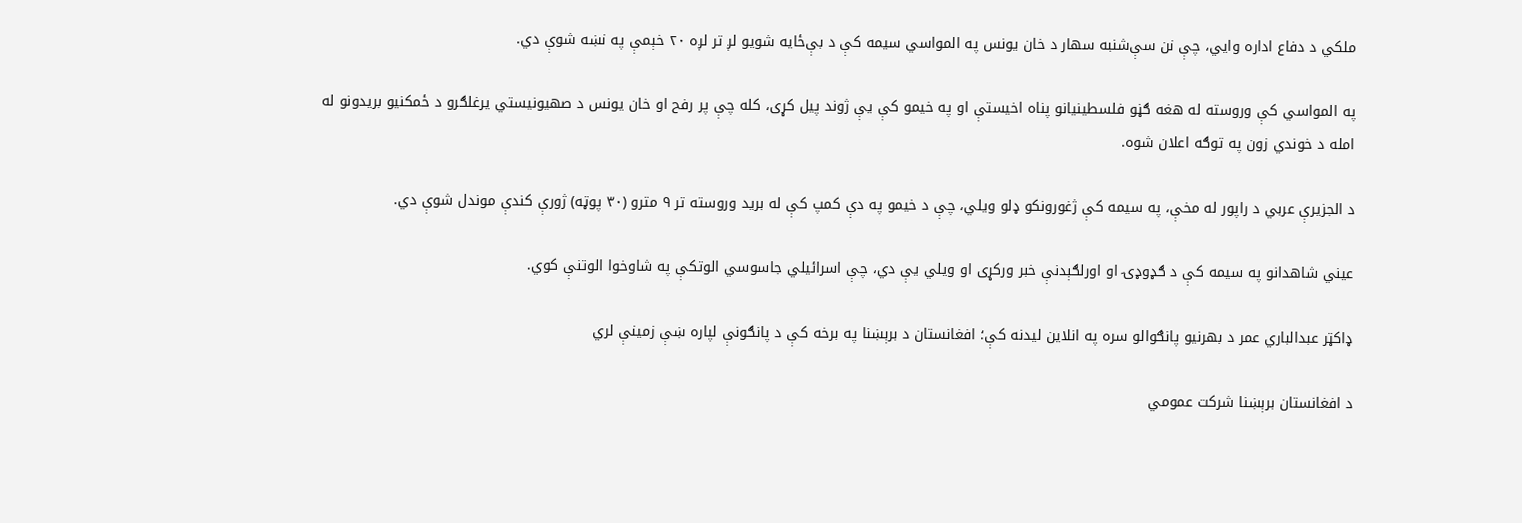ملکي د دفاع اداره وايي، چې نن سې‌شنبه سهار د خان یونس په المواسي سیمه کې د بې‌ځایه شویو لږ تر لږه ۲۰ خېمې په نښه شوې دي.

په المواسي کې وروسته له هغه ګڼو فلسطینیانو پناه اخیستې او په خیمو کې یې ژوند پیل کړی، کله چې پر رفح او خان یونس د صهیونیستي یرغلګرو د ځمکنیو بریدونو له امله د خوندي زون په توګه اعلان شوه.

د الجزیرې عربي د راپور له مخې، په سیمه کې ژغورونکو ډلو ویلي، چې د خیمو په دې کمپ کې له برید وروسته تر ۹ مترو (۳۰ پوټه) ژورې کندې موندل شوې دي.

عیني شاهدانو په سیمه کې د ګډوډۍ او اورلګېدنې خبر ورکړی او ویلي یې دي، چې اسرائیلي جاسوسي الوتکې په شاوخوا الوتنې کوي.

ډاکټر عبدالباري عمر د بهرنیو پانګوالو سره په انلاین لیدنه کې؛ افغانستان د برېښنا په برخه کې د پانګونې لپاره ښې زمینې لري

د افغانستان برېښنا شرکت عمومي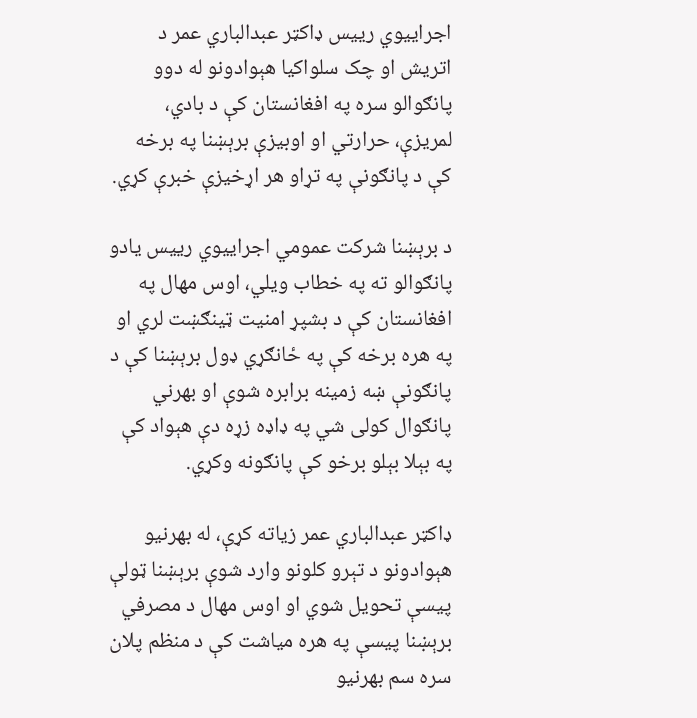اجراییوي رییس ډاکټر عبدالباري عمر د اتریش او چک سلواکیا هېوادونو له دوو پانګوالو سره په افغانستان کې د بادي، لمریزې، حرارتي او اوبیزې برېښنا په برخه کې د پانګونې په تړاو هر اړخیزې خبرې کړي.

د برېښنا شرکت عمومي اجراییوي ریيس یادو پانګوالو ته په خطاب ویلي، اوس مهال په افغانستان کې د بشپړ امنیت ټینګښت لري او په هره برخه کې په ځانګړي ډول برېښنا کې د پانګونې ښه زمینه برابره شوې او بهرني پانګوال کولی شي په ډاډه زړه دې هېواد کې په بېلا بېلو برخو کې پانګونه وکړي.

ډاکټر عبدالباري عمر زیاته کړې، له بهرنیو هېوادونو د تېرو کلونو وارد شوې برېښنا ټولې پيسې تحویل شوي او اوس مهال د مصرفي برېښنا پیسې په هره میاشت کې د منظم پلان سره سم بهرنیو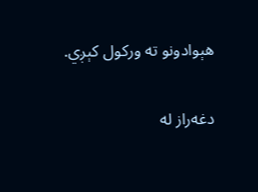هېوادونو ته ورکول کېږي.

دغه‌راز له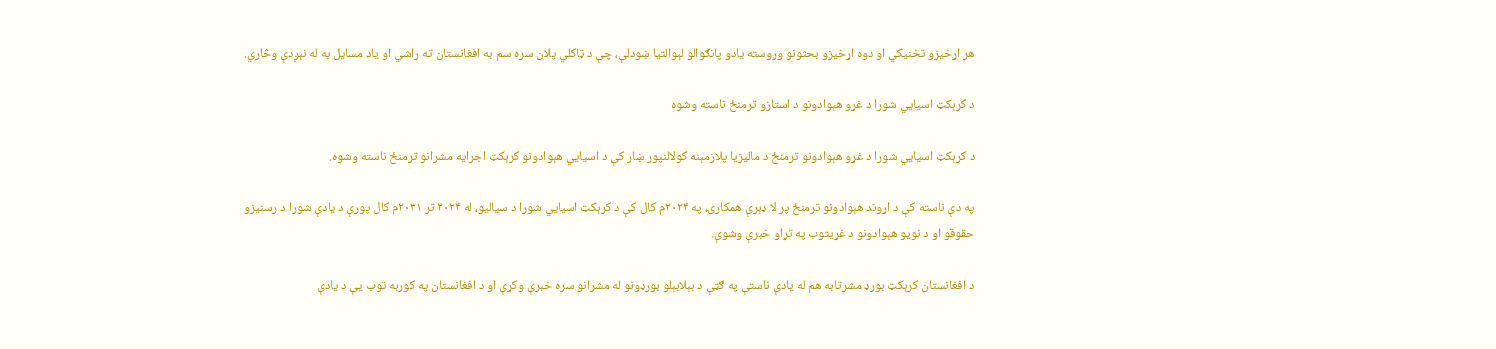هر اړخیزو تخنیکي او دوه اړخیزو بحثونو وروسته یادو پانګوالو لېوالتیا ښودلې، چې د ټاکلي پلان سره سم به افغانستان ته راشي او ياد مسايل به له نېږدې وڅاري.

د کرېکټ اسیایي شورا د غړو هېوادونو د استازو ترمنځ ناسته وشوه

د کرېکټ اسیايي شورا د غړو هېوادونو ترمنځ د مالیزیا پلازمېنه کولالنپور ښار کې د اسیايي هېوادونو کرېکټ اجرایه مشرانو ترمنځ ناسته وشوه.

په دې ناسته کې د اړوند هېوادونو ترمنځ پر لا ډېرې همکارۍ، په ۲۰۲۴م کال کې د کرېکټ اسیایي شورا د سیالیو، له ۲۰۲۴ تر ۲۰۳۱م کال پورې د یادې شورا د رسنیزو حقوقو او د نویو هېوادونو د غړیتوب په تړاو خبرې وشوې.

د افغانستان کرېکټ بورډ مشرتابه هم له یادې ناستې په ګټې د بېلابېلو بورډونو له مشرانو سره خبرې وکړې او د افغانستان په کوربه توب یې د یادې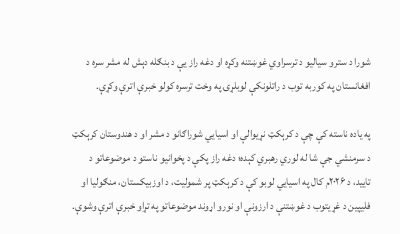شورا د سترو سیالیو د ترسراوي غوښتنه وکړه او دغه راز یې د بنګله دېش له مشر سره د افغانستان په کوربه توب د راتلونکې لوبلړۍ په وخت ترسره کولو خبرې اترې وکړې.

په یاده ناسته کې چې د کرېکټ نړیوالې او اسیایي شوراګانو د مشر او د هندوستان کرېکټ د سرمنشي جې شا له لوري رهبري کېده؛ دغه راز پکې د پخوانیو ناستو د موضوعاتو د تایید، د ۲۰۲۶م کال په اسیایي لوبو کې د کرېکټ پر شمولیت، د اوزبیکستان، منګولیا او فلیپین د غړیتوب د غوښتنې د ارزونې او نورو اړوند موضوعاتو په تړاو خبرې اترې وشوې.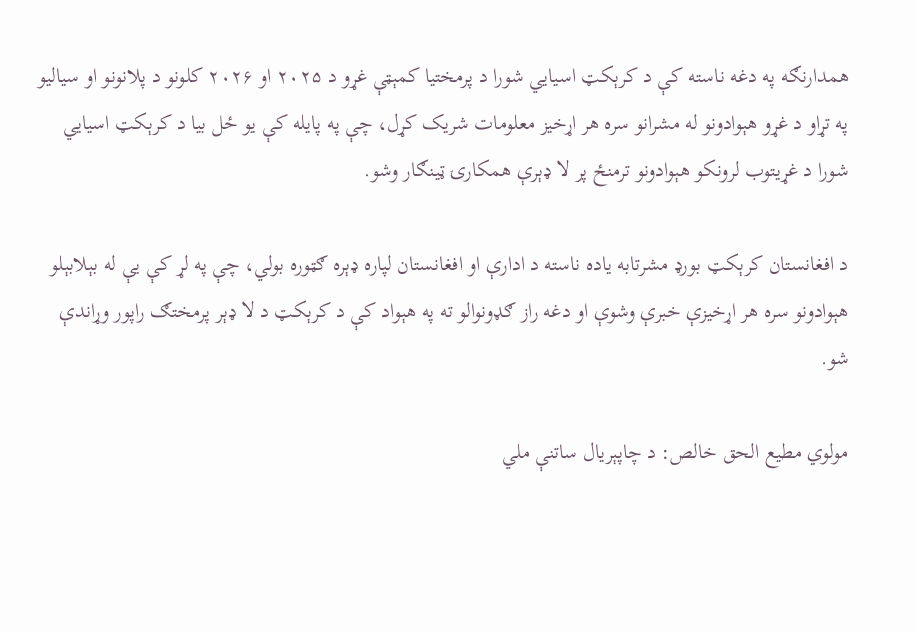همدارنګه په دغه ناسته کې د کرېکټ اسیايي شورا د پرمختیا کمېټې غړو د ۲۰۲۵ او ۲۰۲۶ کلونو د پلانونو او سیالیو په تړاو د غړو هېوادونو له مشرانو سره هر اړخیز معلومات شریک کړل، چې په پایله کې یو ځل بیا د کرېکټ اسیایي شورا د غړیتوب لرونکو هېوادونو ترمنځ پر لا ډېرې همکارۍ ټینګار وشو.

د افغانستان کرېکټ بورډ مشرتابه یاده ناسته د ادارې او افغانستان لپاره ډېره ګټوره بولي، چې په لړ کې یې له بېلابېلو هېوادونو سره هر اړخیزې خبرې وشوې او دغه راز ګډونوالو ته په هېواد کې د کرېکټ د لا ډېر پرمختګ راپور وړاندې شو.

مولوي مطیع الحق خالص: د چاپېریال ساتنې ملي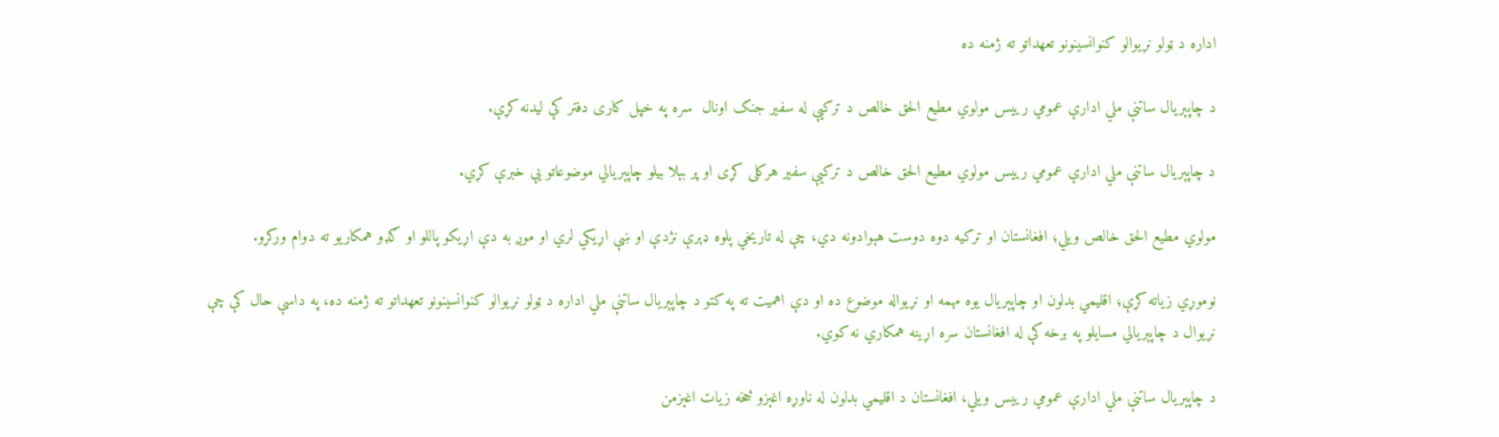اداره د ټولو نړیوالو کنوانسینونو تعهداتو ته ژمنه ده

د چاپېریال ساتنې ملي ادارې عمومي رییس مولوي مطیع الحق خالص د ترکیې له سفیر جنک اونال  سره په خپل کاری دفتر کې لیدنه کړې.

د چاپېریال ساتنې ملي ادارې عمومي رییس مولوي مطیع الحق خالص د ترکیې سفیر هرکلی کړی او پر بېلا بیلو چاپېریالي موضوعاتو یې خبرې کړي.

مولوي مطیع الحق خالص ویلي؛ افغانستان او ترکیه دوه دوست هېوادونه دي، چې له تاریخي پلوه ډېرې نژدې او ښې اړیکي لري او موږ به دې اړیکو پاللو او ګډو همکاریو ته دوام ورکړو.

نوموړي زیاته کړې؛ اقلیمي بدلون او چاپېریال یوه مهمه او نړیواله موضوع ده او دې اهمیت ته په کتو د چاپېریال ساتنې ملي اداره د ټولو نړیوالو کنوانسینونو تعهداتو ته ژمنه ده، په داسې حال کې چې نړیوال د چاپېریالي مسایلو په برخه کې له افغانستان سره اړینه همکاري نه کوي.

د چاپېریال ساتنې ملي ادارې عمومي رییس ویلي، افغانستان د اقلیمي بدلون له ناوړه اغېزو څخه زیات اغېزمن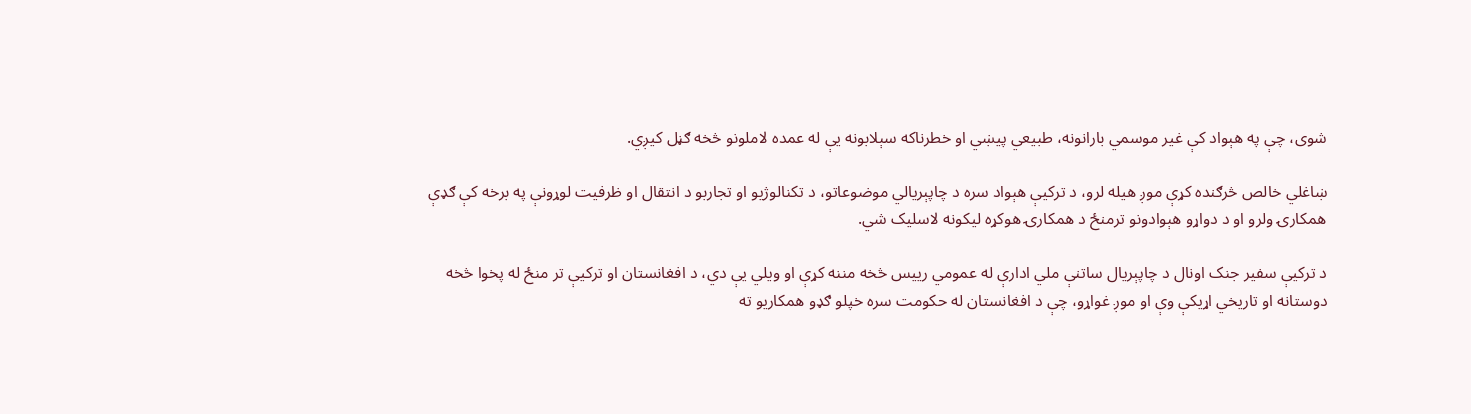شوی، چې په هېواد کې غیر موسمي بارانونه، طبیعي پیښي او خطرناکه سېلابونه یې له عمده لاملونو څخه ګڼل کیږي.

ښاغلي خالص څرګنده کړې موږ هیله لرو، د ترکیې هېواد سره د چاپېریالي موضوعاتو، د تکنالوژیو او تجاربو د انتقال او ظرفیت لوړونې په برخه کې ګډې همکارۍ ولرو او د دواړو هېوادونو ترمنځ د همکارۍ هوکړه لیکونه لاسلیک شي.

د ترکیې سفیر جنک اونال د چاپېریال ساتنې ملي ادارې له عمومي رییس څخه مننه کړې او ویلي یې دي، د افغانستان او ترکیې تر منځ له پخوا څخه دوستانه او تاریخي اړیکې وې او موږ غواړو، چې د افغانستان له حکومت سره خپلو ګډو همکاریو ته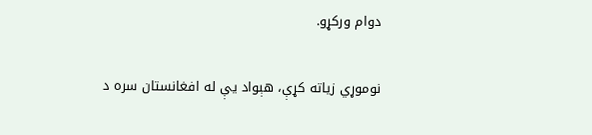دوام ورکړو.

نوموړي زیاته کړې، هېواد یې له افغانستان سره د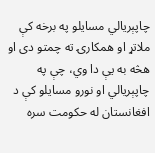چاپېریالي مسایلو په برخه کې ملاتړ او همکارۍ ته چمتو دی او هڅه به یې دا وي، چې په چاپېریالي او نورو مسایلو کې د افغانستان له حکومت سره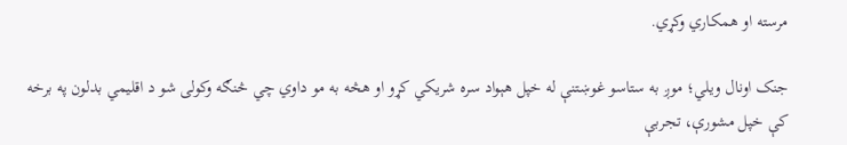مرسته او همکاري وکړي.

جنک اونال ویلي؛ موږ به ستاسو غوښتنې له خپل هېواد سره شریکي کړو او هڅه به مو داوي چي څنګه وکولی شو د اقلیمي بدلون په برخه کې خپل مشورې، تجربې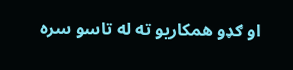او ګډو همکاریو ته له تاسو سره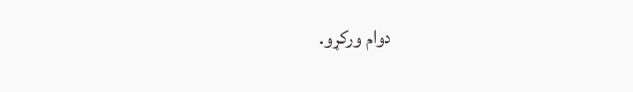دوام ورکړو.